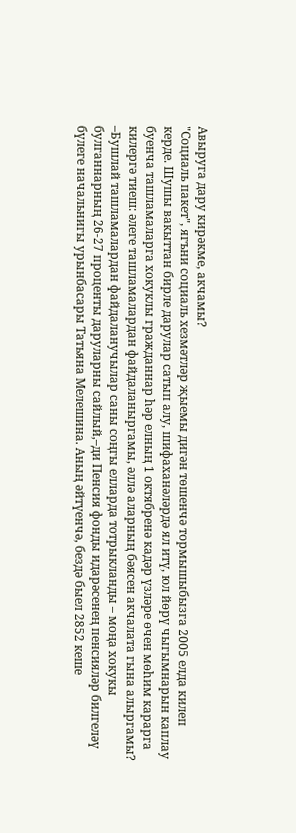Авыруга дару кирәкме, акчамы?
"Социаль пакет", ягъни социаль хезмәтләр җыемы дигән төшенчә тормышыбызга 2005 елда килеп керде. Шушы вакыттан бирле дарулар сатып алу, шифаханәләрдә ял итү, юл йөрү чыгымнарын каплау буенча ташламаларга хокуклы гражданнар һәр елның 1 октябренә кадәр үзләре өчен мөһим карарга килергә тиеш: әлеге ташламалардан файдаланыргамы, әллә аларның бәясен акчалата гына алыргамы?
–Бушлай ташламалардан файдаланучылар саны соңгы елларда тотрыкланды – моңа хокукы булганнарның 26-27 проценты даруларны сайлый,–ди Пенсия фонды идарәсенең пенсияләр билгеләү бүлеге начальнигы урынбасары Татьяна Мелешина. Аның әйтүенчә, бездә быел 2852 кеше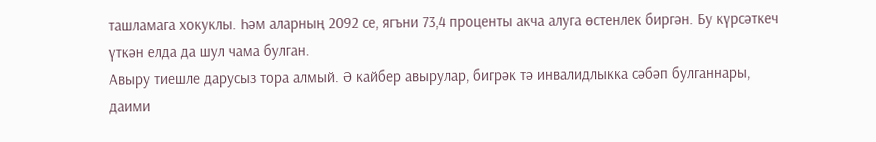ташламага хокуклы. Һәм аларның 2092 се, ягъни 73,4 проценты акча алуга өстенлек биргән. Бу күрсәткеч үткән елда да шул чама булган.
Авыру тиешле дарусыз тора алмый. Ә кайбер авырулар, бигрәк тә инвалидлыкка сәбәп булганнары, даими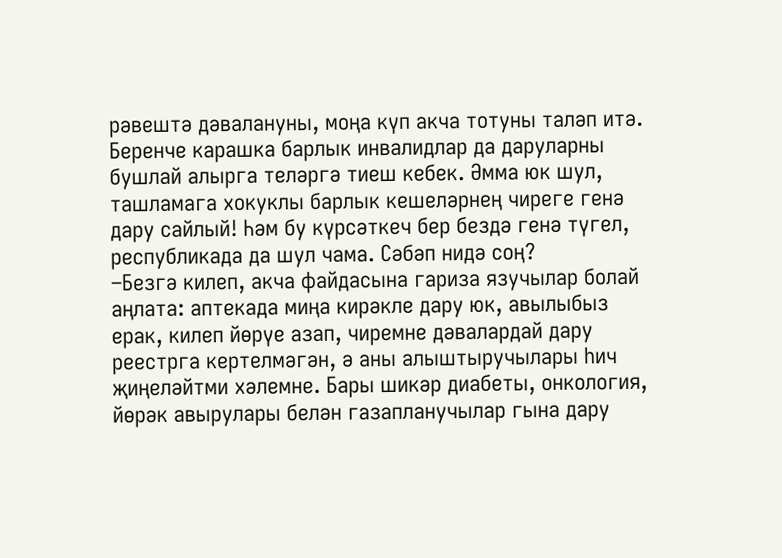рәвештә дәвалануны, моңа күп акча тотуны таләп итә. Беренче карашка барлык инвалидлар да даруларны бушлай алырга теләргә тиеш кебек. Әмма юк шул, ташламага хокуклы барлык кешеләрнең чиреге генә дару сайлый! Һәм бу күрсәткеч бер бездә генә түгел, республикада да шул чама. Сәбәп нидә соң?
–Безгә килеп, акча файдасына гариза язучылар болай аңлата: аптекада миңа кирәкле дару юк, авылыбыз ерак, килеп йөрүе азап, чиремне дәвалардай дару реестрга кертелмәгән, ә аны алыштыручылары һич җиңеләйтми хәлемне. Бары шикәр диабеты, онкология, йөрәк авырулары белән газапланучылар гына дару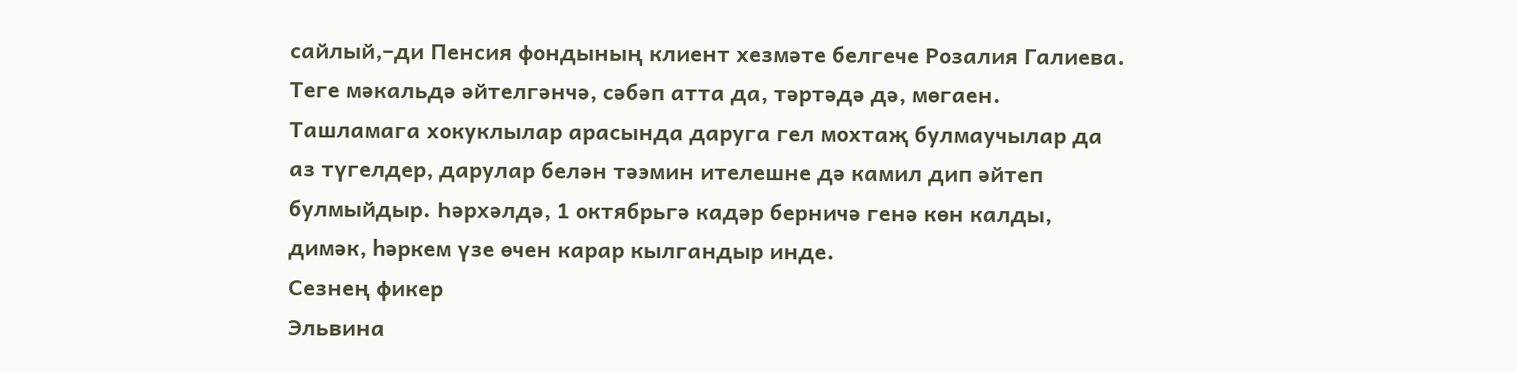сайлый,–ди Пенсия фондының клиент хезмәте белгече Розалия Галиева.
Теге мәкальдә әйтелгәнчә, сәбәп атта да, тәртәдә дә, мөгаен. Ташламага хокуклылар арасында даруга гел мохтаҗ булмаучылар да аз түгелдер, дарулар белән тәэмин ителешне дә камил дип әйтеп булмыйдыр. Һәрхәлдә, 1 октябрьгә кадәр берничә генә көн калды, димәк, һәркем үзе өчен карар кылгандыр инде.
Сезнең фикер
Эльвина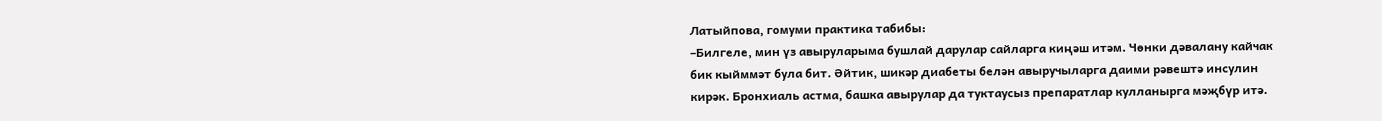Латыйпова, гомуми практика табибы:
–Билгеле, мин үз авыруларыма бушлай дарулар сайларга киңәш итәм. Чөнки дәвалану кайчак бик кыйммәт була бит. Әйтик, шикәр диабеты белән авыручыларга даими рәвештә инсулин кирәк. Бронхиаль астма, башка авырулар да туктаусыз препаратлар кулланырга мәҗбүр итә.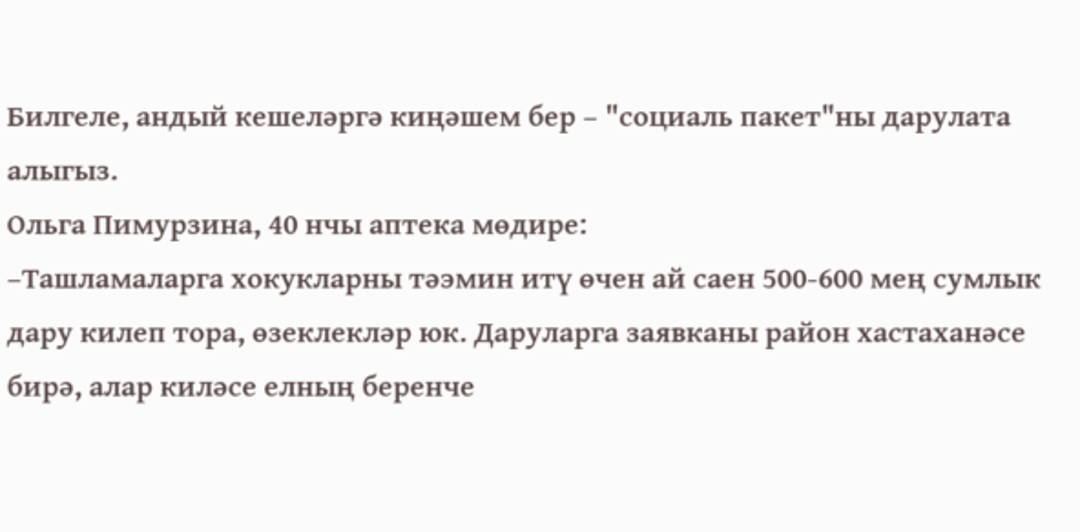Билгеле, андый кешеләргә киңәшем бер – "социаль пакет"ны дарулата алыгыз.
Ольга Пимурзина, 40 нчы аптека мөдире:
–Ташламаларга хокукларны тәэмин итү өчен ай саен 500-600 мең сумлык дару килеп тора, өзеклекләр юк. Даруларга заявканы район хастаханәсе бирә, алар киләсе елның беренче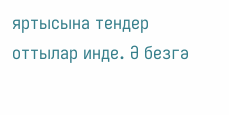яртысына тендер оттылар инде. Ә безгә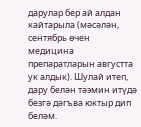дарулар бер ай алдан кайтарыла (мәсәлән, сентябрь өчен медицина препаратларын августта ук алдык). Шулай итеп, дару белән тәэмин итүдә безгә дәгъва юктыр дип беләм.